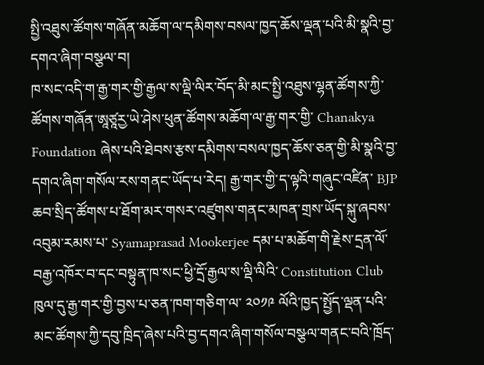སྤྱི་འཐུས་ཚོགས་གཞོན་མཆོག་ལ་དམིགས་བསལ་ཁྱད་ཆོས་ལྡན་པའི་མི་སྣའི་བྱ་དགའ་ཞིག་བསྩལ་བ།
ཁ་སང་འདི་ག་རྒྱ་གར་གྱི་རྒྱལ་ས་ལྡི་ལིར་བོད་མི་མང་སྤྱི་འཐུས་ལྷན་ཚོགས་ཀྱི་ཚོགས་གཞོན་ཨཱཙཱརྱ་ཡེ་ཤེས་ཕུན་ཚོགས་མཆོག་ལ་རྒྱ་གར་གྱི་ Chanakya Foundation ཞེས་པའི་ཐེབས་རྩས་དམིགས་བསལ་ཁྱད་ཆོས་ཅན་གྱི་མི་སྣའི་བྱ་དགའ་ཞིག་གསོལ་རས་གནང་ཡོད་པ་རེད། རྒྱ་གར་གྱི་ད་ལྟའི་གཞུང་འཛིན་ BJP ཆབ་སྲིད་ཚོགས་པ་ཐོག་མར་གསར་འཛུགས་གནང་མཁན་གྲས་ཡོད་སྐུ་ཞབས་འབུམ་རམས་པ་ Syamaprasad Mookerjee དམ་པ་མཆོག་གི་རྗེས་དྲན་ལོ་བརྒྱ་འཁོར་བ་དང་བསྟུན་ཁ་སང་ཕྱི་དྲོ་རྒྱལ་ས་ལྡི་ལིའི་ Constitution Club ཁུལ་དུ་རྒྱ་གར་གྱི་བྱས་པ་ཅན་ཁག་གཅིག་ལ་ ༢༠༡༩ ལོའི་ཁྱད་སྤྱོད་ལྡན་པའི་མང་ཚོགས་ཀྱི་དབུ་ཁྲིད་ཞེས་པའི་བྱ་དགའ་ཞིག་གསོལ་བསྩལ་གནང་བའི་ཁྲོད་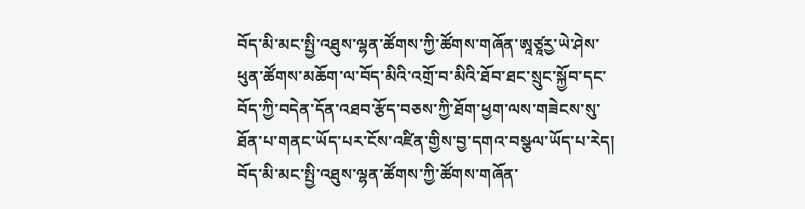བོད་མི་མང་སྤྱི་འཐུས་ལྷན་ཚོགས་ཀྱི་ཚོགས་གཞོན་ཨཱཙཱརྱ་ཡེ་ཤེས་ཕུན་ཚོགས་མཆོག་ལ་བོད་མིའི་འགྲོ་བ་མིའི་ཐོབ་ཐང་སྲུང་སྐྱོབ་དང་བོད་ཀྱི་བདེན་དོན་འཐབ་རྩོད་བཅས་ཀྱི་ཐོག་ཕྱག་ལས་གཟེངས་སུ་ཐོན་པ་གནང་ཡོད་པར་ངོས་འཛིན་གྱིས་བྱ་དགའ་བསྩལ་ཡོད་པ་རེད། བོད་མི་མང་སྤྱི་འཐུས་ལྷན་ཚོགས་ཀྱི་ཚོགས་གཞོན་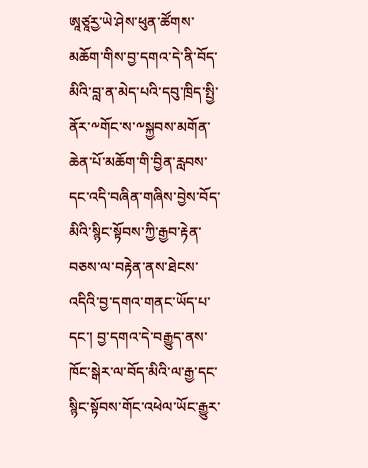ཨཱཙཱརྱ་ཡེ་ཤེས་ཕུན་ཚོགས་མཆོག་གིས་བྱ་དགའ་དེ་ནི་བོད་མིའི་བླ་ན་མེད་པའི་དབུ་ཁྲིད་སྤྱི་ནོར་༸གོང་ས་༸སྐྱབས་མགོན་ཆེན་པོ་མཆོག་གི་བྱིན་རླབས་དང་འདི་བཞིན་གཞིས་བྱེས་བོད་མིའི་སྙིང་སྟོབས་ཀྱི་རྒྱབ་རྟེན་བཅས་ལ་བརྟེན་ནས་ཐེངས་འདིའི་བྱ་དགའ་གནང་ཡོད་པ་དང་། བྱ་དགའ་དེ་བརྒྱུད་ནས་ཁོང་སྒེར་ལ་བོད་མིའི་ལ་རྒྱ་དང་སྙིང་སྟོབས་གོང་འཕེལ་ཡོང་རྒྱུར་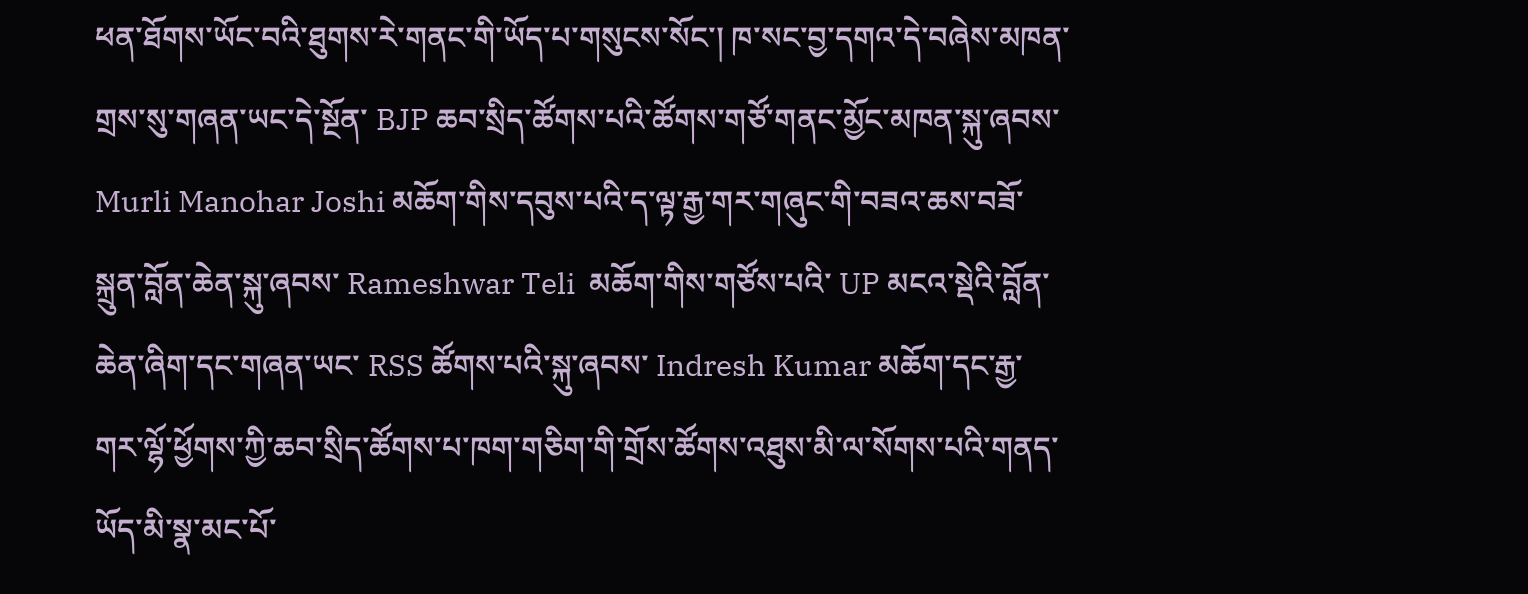ཕན་ཐོགས་ཡོང་བའི་ཐུགས་རེ་གནང་གི་ཡོད་པ་གསུངས་སོང་། ཁ་སང་བྱ་དགའ་དེ་བཞེས་མཁན་གྲས་སུ་གཞན་ཡང་དེ་སྔོན་ BJP ཆབ་སྲིད་ཚོགས་པའི་ཚོགས་གཙོ་གནང་མྱོང་མཁན་སྐུ་ཞབས་ Murli Manohar Joshi མཆོག་གིས་དབུས་པའི་ད་ལྟ་རྒྱ་གར་གཞུང་གི་བཟའ་ཆས་བཟོ་སྐྲུན་བློན་ཆེན་སྐུ་ཞབས་ Rameshwar Teli  མཆོག་གིས་གཙོས་པའི་ UP མངའ་སྡེའི་བློན་ཆེན་ཞིག་དང་གཞན་ཡང་ RSS ཚོགས་པའི་སྐུ་ཞབས་ Indresh Kumar མཆོག་དང་རྒྱ་གར་ལྷོ་ཕྱོགས་ཀྱི་ཆབ་སྲིད་ཚོགས་པ་ཁག་གཅིག་གི་གྲོས་ཚོགས་འཐུས་མི་ལ་སོགས་པའི་གནད་ཡོད་མི་སྣ་མང་པོ་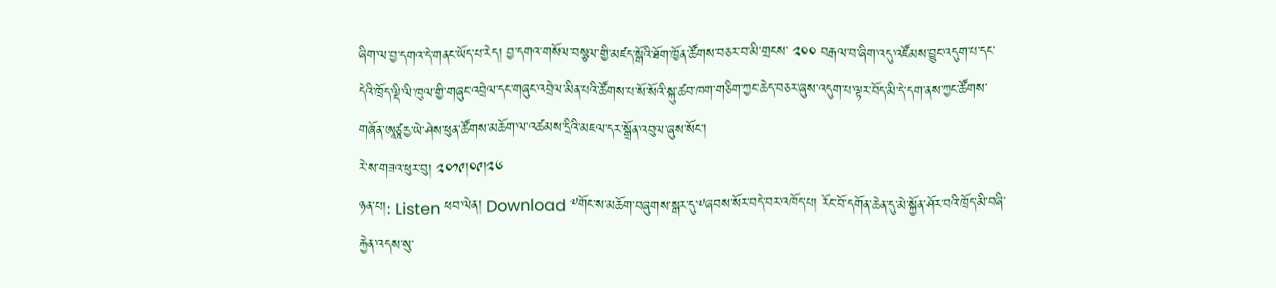ཞིག་ལ་བྱ་དགའ་དེ་གནང་ཡོད་པ་རེད། བྱ་དགའ་གསོལ་བསྩལ་གྱི་མཛད་སྒོའི་ཐོག་ཁྱོན་ཚོགས་བཅར་བ་མི་གྲངས་ ༢༠༠ བརྒལ་བ་ཞིག་འདུ་འཛོམས་བྱུང་འདུག་པ་དང་དེའི་ཁྲོད་ལྡི་ལི་ཁུལ་གྱི་གཞུང་འབྲེལ་དང་གཞུང་འབྲེལ་མིན་པའི་ཚོགས་པ་སོ་སོའི་སྐུ་ཚབ་ཁག་གཅིག་ཀྱང་ཆེད་བཅར་ཞུས་འདུག་པ་ལྟར་བོད་མི་དེ་དག་ནས་ཀྱང་ཚོགས་གཞོན་ཨཱཙཱརྱ་ཡེ་ཤེས་ཕུན་ཚོགས་མཆོག་ལ་འཚམས་དྲིའི་མཇལ་དར་སྒྲོན་འབུལ་ཞུས་སོང་།
རེ་ས་གཟའ་ཕུར་བུ། ༢༠༡༩།༠༩།༢༦
ཉན་པ།: Listen ཕབ་ལེན། Download ༸གོང་ས་མཆོག་བཞུགས་སྒར་དུ་༸ཞབས་སོར་བདེ་བར་འཁོད་པ། རོང་བོ་དགོན་ཆེན་དུ་མེ་སྐྱོན་ཤོར་བའི་ཁྲོད་མི་བཞི་རྐྱེན་འདས་སུ་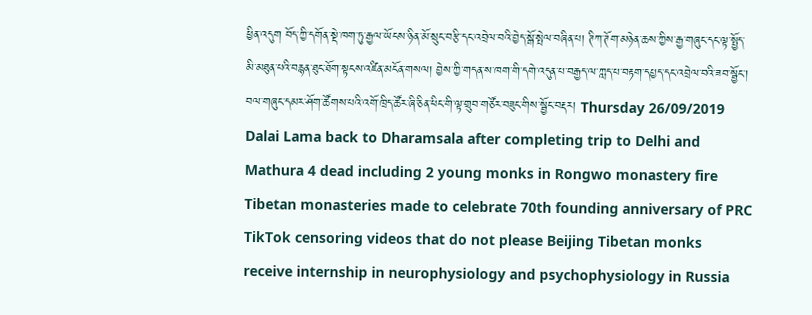ཕྱིན་འདུག བོད་ཀྱི་དགོན་སྡེ་ཁག་ཏུ་རྒྱལ་ཡོངས་ཉིན་མོ་སྲུང་བརྩི་དང་འབྲེལ་བའི་བྱེད་སྒོ་སྤེལ་བཞིན་པ། ཊིཀ་ཊོག་མཉེན་ཆས་ཀྱིས་རྒྱ་གཞུང་དང་ལྟ་སྤྱོད་མི་མཐུན་པའི་བརྙན་ཐུང་ཐོག་སྟངས་འཛིན་མངོན་གསལ། བྱེས་ཀྱི་གདན་ས་ཁག་གི་དགེ་འདུན་པ་བརྒྱད་ལ་ཀླད་པ་བརྟག་དཔྱད་དང་འབྲེལ་བའི་ཟབ་སྦྱོང་། བལ་གཞུང་དམར་ཤོག་ཚོགས་པའི་འགོ་ཁྲིད་ཚོར་ཞི་ཅིན་ཕིང་གི་ལྟ་གྲུབ་གཙོར་བཟུང་གིས་སྦྱོང་བརྡར། Thursday 26/09/2019 Dalai Lama back to Dharamsala after completing trip to Delhi and Mathura 4 dead including 2 young monks in Rongwo monastery fire Tibetan monasteries made to celebrate 70th founding anniversary of PRC TikTok censoring videos that do not please Beijing Tibetan monks receive internship in neurophysiology and psychophysiology in Russia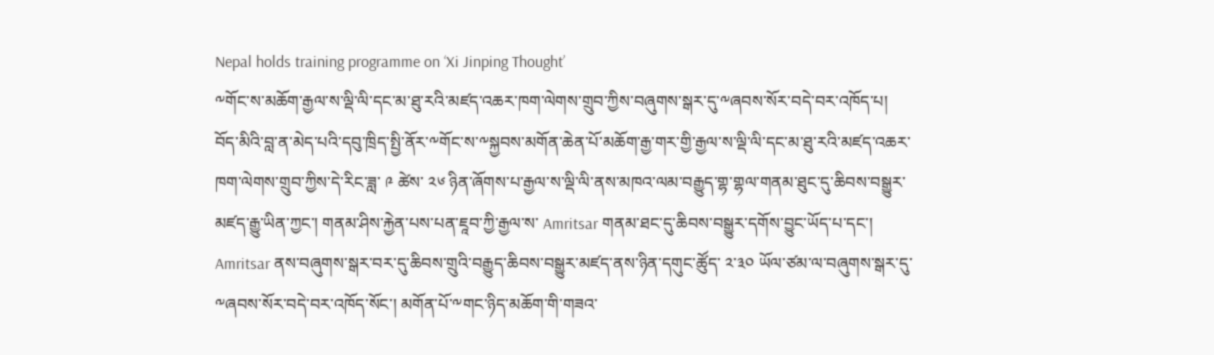Nepal holds training programme on ‘Xi Jinping Thought’
༸གོང་ས་མཆོག་རྒྱལ་ས་ལྡི་ལི་དང་མ་ཐུ་རའི་མཛད་འཆར་ཁག་ལེགས་གྲུབ་ཀྱིས་བཞུགས་སྒར་དུ་༸ཞབས་སོར་བདེ་བར་འཁོད་པ།
བོད་མིའི་བླ་ན་མེད་པའི་དབུ་ཁྲིད་སྤྱི་ནོར་༸གོང་ས་༸སྐྱབས་མགོན་ཆེན་པོ་མཆོག་རྒྱ་གར་གྱི་རྒྱལ་ས་ལྡི་ལི་དང་མ་ཐུ་རའི་མཛད་འཆར་ཁག་ལེགས་གྲུབ་ཀྱིས་དེ་རིང་ཟླ་ ༩ ཚེས་ ༢༦ ཉིན་ཞོགས་པ་རྒྱལ་ས་ལྡི་ལི་ནས་མཁའ་ལམ་བརྒྱུད་གྷ་གྷལ་གནམ་ཐུང་དུ་ཆིབས་བསྒྱུར་མཛད་རྒྱུ་ཡིན་ཀྱང་། གནམ་ཤིས་རྐྱེན་པས་པན་ཇཱབ་ཀྱི་རྒྱལ་ས་ Amritsar གནམ་ཐང་དུ་ཆིབས་བསྒྱུར་དགོས་བྱུང་ཡོད་པ་དང་། Amritsar ནས་བཞུགས་སྒར་བར་དུ་ཆིབས་གྲུའི་བརྒྱུད་ཆིབས་བསྒྱུར་མཛད་ནས་ཉིན་དགུང་ཚོུད་ ༢་༣༠ ཡོལ་ཙམ་ལ་བཞུགས་སྒར་དུ་༸ཞབས་སོར་བདེ་བར་འཁོད་སོང་། མགོན་པོ་༸གང་ཉིད་མཆོག་གི་གཟའ་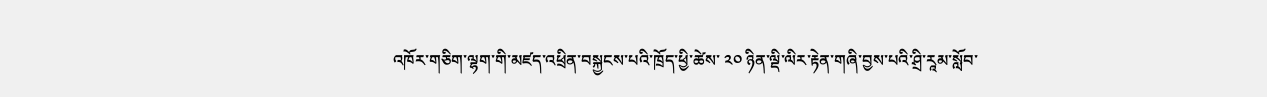འཁོར་གཅིག་ལྷག་གི་མཛད་འཕྲིན་བསྐྱངས་པའི་ཁྲོད་ཕྱི་ཚེས་ ༢༠ ཉིན་ལྡི་ལིར་རྟེན་གཞི་བྱས་པའི་ཤྲི་རཱམ་སློབ་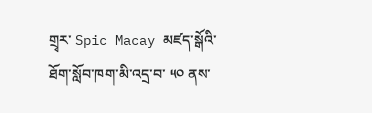གྲྭར་ Spic Macay མཛད་སྒོའི་ཐོག་སློབ་ཁག་མི་འདྲ་བ་ ༥༠ ནས་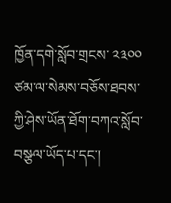ཁྱོན་དགེ་སློབ་གྲངས་ ༢༣༠༠ ཙམ་ལ་སེམས་བཅོས་ཐབས་ཀྱི་ཤེས་ཡོན་ཐོག་བཀའ་སློབ་བསྩལ་ཡོད་པ་དང་།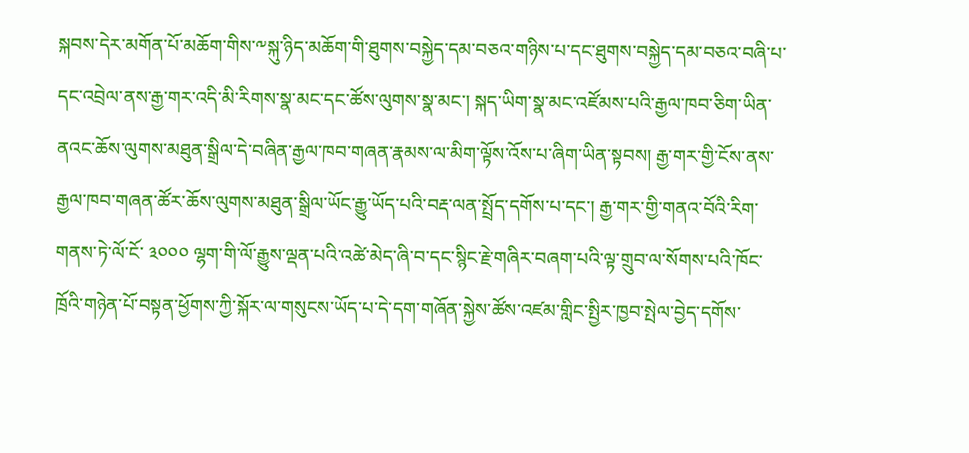སྐབས་དེར་མགོན་པོ་མཆོག་གིས་༸སྐུ་ཉིད་མཆོག་གི་ཐུགས་བསྐྱེད་དམ་བཅའ་གཉིས་པ་དང་ཐུགས་བསྐྱེད་དམ་བཅའ་བཞི་པ་དང་འབྲེལ་ནས་རྒྱ་གར་འདི་མི་རིགས་སྣ་མང་དང་ཚོས་ལུགས་སྣ་མང་། སྐད་ཡིག་སྣ་མང་འཛོམས་པའི་རྒྱལ་ཁབ་ཅིག་ཡིན་ནའང་ཆོས་ལུགས་མཐུན་སྒྲིལ་དེ་བཞིན་རྒྱལ་ཁབ་གཞན་རྣམས་ལ་མིག་ལྟོས་འོས་པ་ཞིག་ཡིན་སྟབས། རྒྱ་གར་གྱི་ངོས་ནས་རྒྱལ་ཁབ་གཞན་ཚོར་ཆོས་ལུགས་མཐུན་སྒྲིལ་ཡོང་རྒྱུ་ཡོད་པའི་བརྡ་ལན་སྤྲོད་དགོས་པ་དང་། རྒྱ་གར་གྱི་གནའ་བོའི་རིག་གནས་ཏེ་ལོ་ངོ་ ༣༠༠༠ ལྷག་གི་ལོ་རྒྱུས་ལྡན་པའི་འཚེ་མེད་ཞི་བ་དང་སྙིང་རྗེ་གཞིར་བཞག་པའི་ལྟ་གྲུབ་ལ་སོགས་པའི་ཁོང་ཁྲོའི་གཉེན་པོ་བསྟན་ཕྱོགས་ཀྱི་སྐོར་ལ་གསུངས་ཡོད་པ་དེ་དག་གཞོན་སྐྱེས་ཚོས་འཛམ་གླིང་སྤྱིར་ཁྱབ་སྤེལ་བྱེད་དགོས་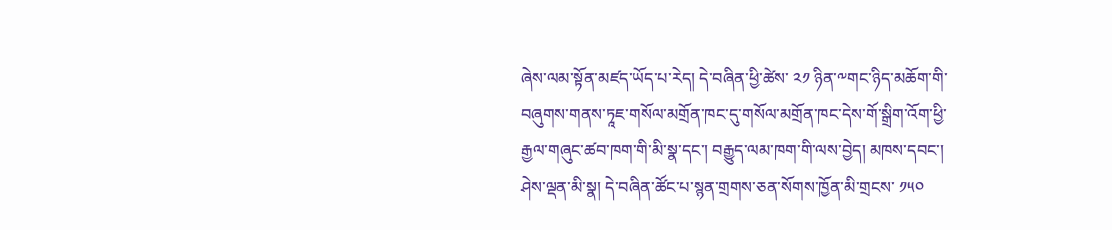ཞེས་ལམ་སྟོན་མཛད་ཡོད་པ་རེད། དེ་བཞིན་ཕྱི་ཚེས་ ༢༡ ཉིན་༸གང་ཉིད་མཆོག་གི་བཞུགས་གནས་ཏཱཇ་གསོལ་མགྲོན་ཁང་དུ་གསོལ་མགྲོན་ཁང་དེས་གོ་སྒྲིག་འོག་ཕྱི་རྒྱལ་གཞུང་ཚབ་ཁག་གི་མི་སྣ་དང་། བརྒྱུད་ལམ་ཁག་གི་ལས་བྱེད། མཁས་དབང་།  ཤེས་ལྡན་མི་སྣ། དེ་བཞིན་ཚོང་པ་སྙན་གྲགས་ཅན་སོགས་ཁྱོན་མི་གྲངས་ ༡༥༠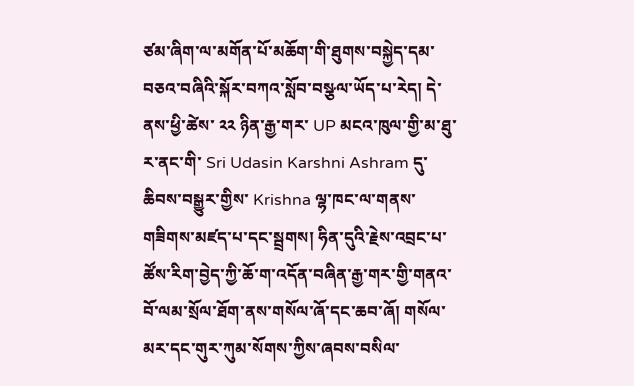ཙམ་ཞིག་ལ་མགོན་པོ་མཆོག་གི་ཐུགས་བསྐྱེད་དམ་བཅའ་བཞིའི་སྐོར་བཀའ་སློབ་བསྩལ་ཡོད་པ་རེད། དེ་ནས་ཕྱི་ཚེས་ ༢༢ ཉིན་རྒྱ་གར་ UP མངའ་ཁུལ་གྱི་མ་ཐུ་ར་ནང་གི་ Sri Udasin Karshni Ashram དུ་ཆིབས་བསྒྱུར་གྱིས་ Krishna ལྷ་ཁང་ལ་གནས་གཟིགས་མཛད་པ་དང་སྦྲགས། ཧིན་དུའི་རྗེས་འབྲང་པ་ཚོས་རིག་བྱེད་ཀྱི་ཆོ་ག་འདོན་བཞིན་རྒྱ་གར་གྱི་གནའ་བོ་ལམ་སྲོལ་ཐོག་ནས་གསོལ་ཞོ་དང་ཆབ་ཞོ། གསོལ་མར་དང་གུར་ཀུམ་སོགས་ཀྱིས་ཞབས་བསིལ་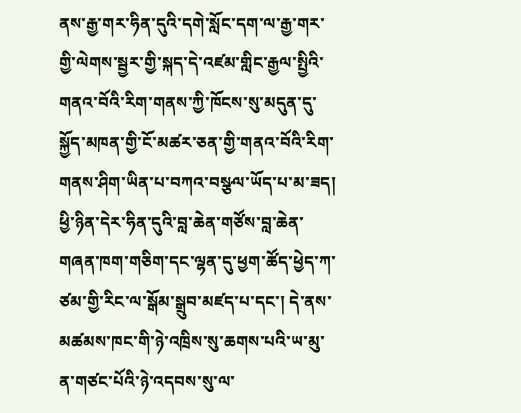ནས་རྒྱ་གར་ཧིན་དུའི་དགེ་སློང་དག་ལ་རྒྱ་གར་གྱི་ལེགས་སྦྱར་གྱི་སྐད་དེ་འཛམ་གླིང་རྒྱལ་སྤྱིའི་གནའ་བོའི་རིག་གནས་ཀྱི་ཁོངས་སུ་མདུན་དུ་སྐྱོད་མཁན་གྱི་ངོ་མཚར་ཅན་གྱི་གནའ་བོའི་རིག་གནས་ཤིག་ཡིན་པ་བཀའ་བསྩལ་ཡོད་པ་མ་ཟད། ཕྱི་ཉིན་དེར་ཧིན་དུའི་བླ་ཆེན་གཙོས་བླ་ཆེན་གཞན་ཁག་གཅིག་དང་ལྷན་དུ་ཕྱག་ཚོད་ཕྱེད་ཀ་ཙམ་གྱི་རིང་ལ་སྒོམ་སྒྲུབ་མཛད་པ་དང་། དེ་ནས་མཚམས་ཁང་གི་ཉེ་འཁྲིས་སུ་ཆགས་པའི་ཡ་མུ་ན་གཙང་པོའི་ཉེ་འདབས་སུ་ལ་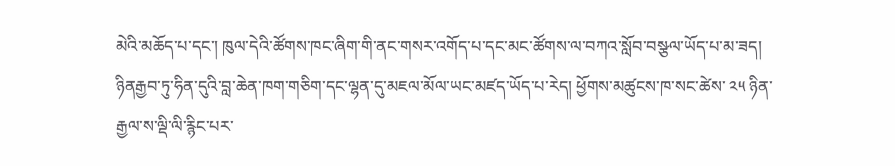མེའི་མཆོད་པ་དང་། ཁུལ་དེའི་ཚོགས་ཁང་ཞིག་གི་ནང་གསར་འགོད་པ་དང་མང་ཚོགས་ལ་བཀའ་སློབ་བསྩལ་ཡོད་པ་མ་ཟད། ཉིནརྒྱབ་ཏུ་ཧིན་དུའི་བླ་ཆེན་ཁག་གཅིག་དང་ལྷན་དུ་མཇལ་མོལ་ཡང་མཛད་ཡོད་པ་རེད། ཕྱོགས་མཚུངས་ཁ་སང་ཚེས་ ༢༥ ཉིན་རྒྱལ་ས་ལྡི་ལི་རྙིང་པར་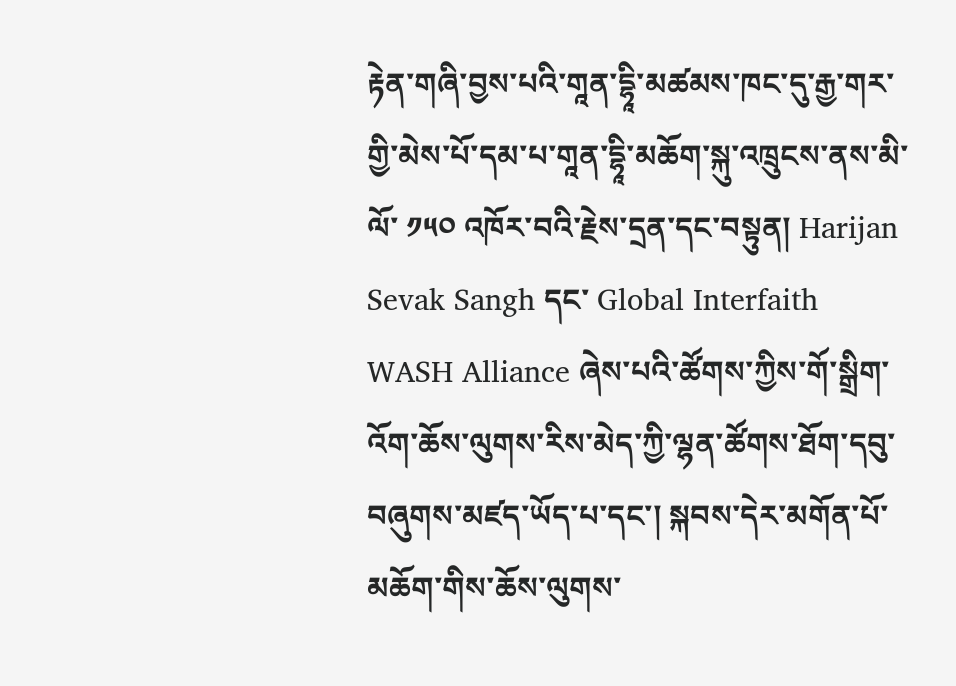རྟེན་གཞི་བྱས་པའི་གཱན་དྷཱི་མཚམས་ཁང་དུ་རྒྱ་གར་གྱི་མེས་པོ་དམ་པ་གཱན་དྷཱི་མཆོག་སྐུ་འཁྲུངས་ནས་མི་ལོ་ ༡༥༠ འཁོར་བའི་རྗེས་དྲན་དང་བསྟུན། Harijan Sevak Sangh དང་ Global Interfaith WASH Alliance ཞེས་པའི་ཚོགས་ཀྱིས་གོ་སྒྲིག་འོག་ཆོས་ལུགས་རིས་མེད་ཀྱི་ལྷན་ཚོགས་ཐོག་དབུ་བཞུགས་མཛད་ཡོད་པ་དང་། སྐབས་དེར་མགོན་པོ་མཆོག་གིས་ཆོས་ལུགས་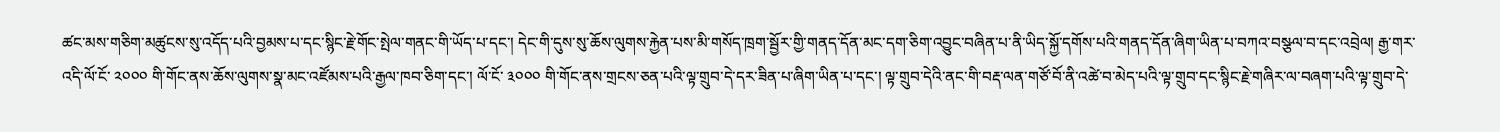ཚང་མས་གཅིག་མཚུངས་སུ་འདོད་པའི་བྱམས་པ་དང་སྙིང་རྗེ་གོང་སྤེལ་གནང་གི་ཡོད་པ་དང་། དེང་གི་དུས་སུ་ཆོས་ལུགས་རྐྱེན་པས་མི་གསོད་ཁྲག་སྦྱོར་གྱི་གནད་དོན་མང་དག་ཅིག་འབྱུང་བཞིན་པ་ནི་ཡིད་སྐྱོ་དགོས་པའི་གནད་དོན་ཞིག་ཡིན་པ་བཀའ་བསྩལ་བ་དང་འབྲེལ། རྒྱ་གར་འདི་ལོ་ངོ་ ༢༠༠༠ གི་གོང་ནས་ཆོས་ལུགས་སྣ་མང་འཛོམས་པའི་རྒྱལ་ཁབ་ཅིག་དང་། ལོ་ངོ་ ༣༠༠༠ གི་གོང་ནས་གྲངས་ཅན་པའི་ལྟ་གྲུབ་དེ་དར་ཟིན་པ་ཞིག་ཡིན་པ་དང་། ལྟ་གྲུབ་དེའི་ནང་གི་བརྡ་ལན་གཙོ་བོ་ནི་འཚེ་བ་མེད་པའི་ལྟ་གྲུབ་དང་སྙིང་རྗེ་གཞིར་ལ་བཞག་པའི་ལྟ་གྲུབ་དེ་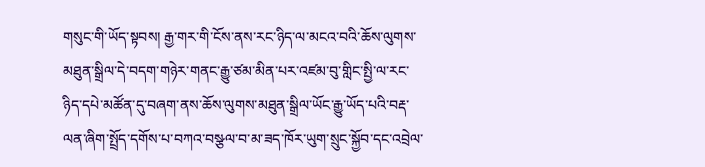གསུང་གི་ཡོད་སྟབས། རྒྱ་གར་གི་ངོས་ནས་རང་ཉིད་ལ་མངའ་བའི་ཆོས་ལུགས་མཐུན་སྒྲིལ་དེ་བདག་གཉེར་གནང་རྒྱུ་ཙམ་མིན་པར་འཛམ་བུ་གླིང་སྤྱི་ལ་རང་ཉིད་དཔེ་མཚོན་དུ་བཞག་ནས་ཆོས་ལུགས་མཐུན་སྒྲིལ་ཡོང་རྒྱུ་ཡོད་པའི་བརྡ་ལན་ཞིག་སྤྲོད་དགོས་པ་བཀའ་བསྩལ་བ་མ་ཟད་ཁོར་ཡུག་སྲུང་སྐྱོབ་དང་འབྲེལ་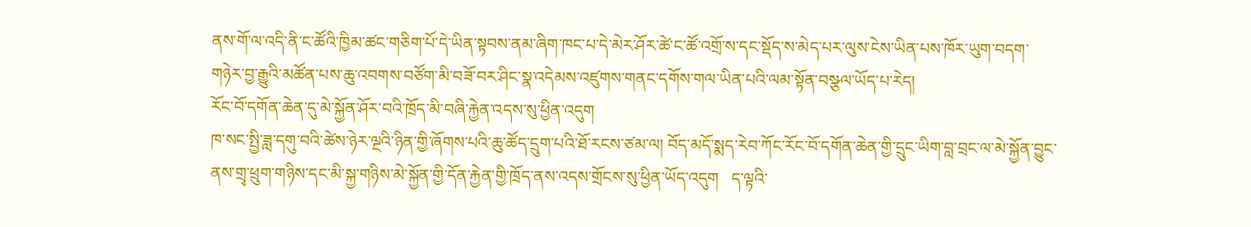ནས་གོ་ལ་འདི་ནི་ང་ཚོའི་ཁྱིམ་ཚང་གཅིག་པོ་དེ་ཡིན་སྟབས་ནམ་ཞིག་ཁང་པ་དེ་མེར་ཤོར་ཚེ་ང་ཚོ་འགྲོ་ས་དང་སྡོད་ས་མེད་པར་ལུས་ངེས་ཡིན་པས་ཁོར་ཡུག་བདག་གཉེར་བྱ་རྒྱུའི་མཚོན་པས་ཆུ་འབགས་བཙོག་མི་བཟོ་བར་ཤིང་སྣ་འདེམས་འཛུགས་གནང་དགོས་གལ་ཡིན་པའི་ལམ་སྟོན་བསྩལ་ཡོད་པ་རེད།
རོང་བོ་དགོན་ཆེན་དུ་མེ་སྐྱོན་ཤོར་བའི་ཁྲོད་མི་བཞི་རྐྱེན་འདས་སུ་ཕྱིན་འདུག
ཁ་སང་སྤྱི་ཟླ་དགུ་བའི་ཚེས་ཉེར་ལྔའི་ཉིན་གྱི་ཞོགས་པའི་ཆུ་ཚོད་དྲུག་པའི་ཐོ་རངས་ཙམ་ལ། བོད་མདོ་སྨད་རེབ་ཀོང་རོང་བོ་དགོན་ཆེན་གྱི་དྲུང་ཡིག་བླ་བྲང་ལ་མེ་སྐྱོན་བྱུང་ནས་གྲྭ་ཕྲུག་གཉིས་དང་མི་སྐྱ་གཉིས་མེ་སྐྱོན་གྱི་དོན་རྐྱེན་གྱི་ཁྲོད་ནས་འདས་གྲོངས་སུ་ཕྱིན་ཡོད་འདུག   ད་ལྟའི་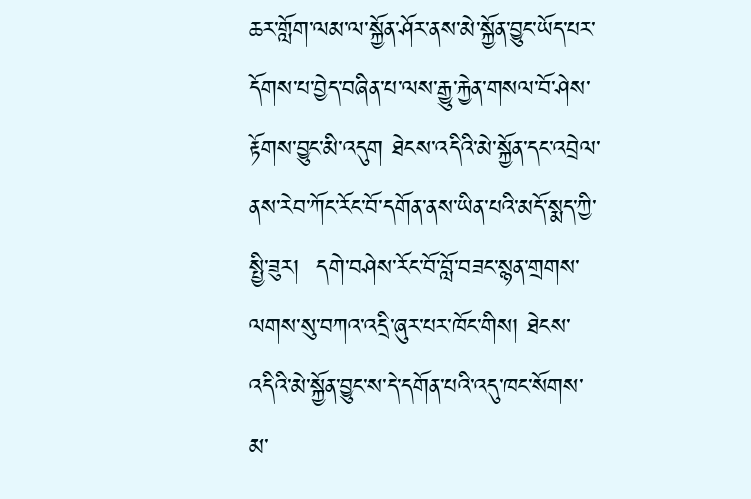ཆར་གློག་ལམ་ལ་སྐྱོན་ཤོར་ནས་མེ་སྐྱོན་བྱུང་ཡོད་པར་དོགས་པ་བྱེད་བཞིན་པ་ལས་རྒྱུ་རྐྱེན་གསལ་བོ་ཤེས་རྟོགས་བྱུང་མི་འདུག ཐེངས་འདིའི་མེ་སྐྱོན་དང་འབྲེལ་ནས་རེབ་ཀོང་རོང་བོ་དགོན་ནས་ཡིན་པའི་མདོ་སྨད་ཀྱི་སྤྱི་ཟུར།  དགེ་བཤེས་རོང་བོ་བློ་བཟང་སྙན་གྲགས་ལགས་སུ་བཀའ་འདྲི་ཞུར་པར་ཁོང་གིས། ཐེངས་འདིའི་མེ་སྐྱོན་བྱུང་ས་དེ་དགོན་པའི་འདུ་ཁང་སོགས་མ་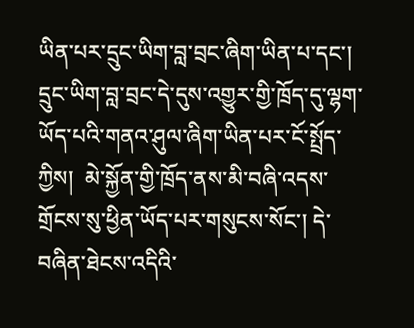ཡིན་པར་དྲུང་ཡིག་བླ་བྲང་ཞིག་ཡིན་པ་དང་། དྲུང་ཡིག་བླ་བྲང་དེ་དུས་འགྱུར་གྱི་ཁྲོད་དུ་ལྷག་ཡོད་པའི་གནའ་ཤུལ་ཞིག་ཡིན་པར་ངོ་སྤྲོད་ཀྱིས།  མེ་སྐྱོན་གྱི་ཁྲོད་ནས་མི་བཞི་འདས་གྲོངས་སུ་ཕྱིན་ཡོད་པར་གསུངས་སོང་། དེ་བཞིན་ཐེངས་འདིའི་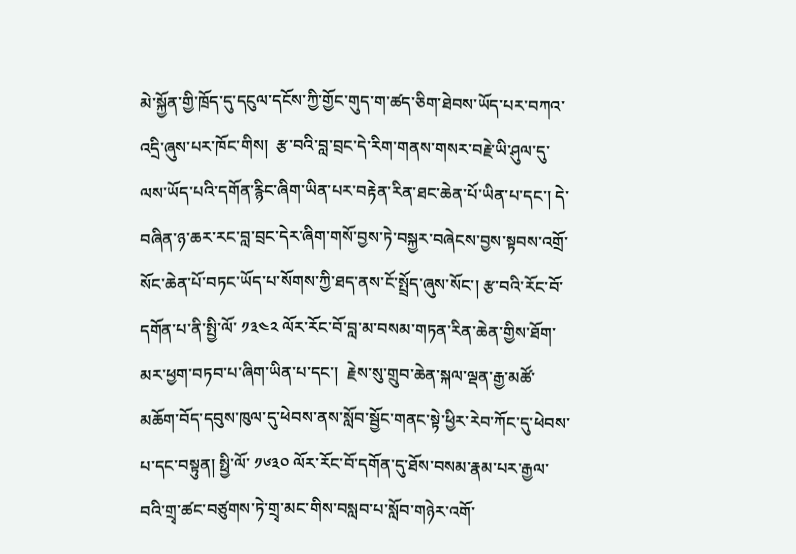མེ་སྐྱོན་གྱི་ཁྲོད་དུ་དངུལ་དངོས་ཀྱི་གྱོང་གུད་ག་ཚད་ཅིག་ཐེབས་ཡོད་པར་བཀའ་འདྲི་ཞུས་པར་ཁོང་གིས།  རྩ་བའི་བླ་བྲང་དེ་རིག་གནས་གསར་བརྗེ་ཡི་ཤུལ་དུ་ལས་ཡོད་པའི་དགོན་རྙིང་ཞིག་ཡིན་པར་བརྟེན་རིན་ཐང་ཆེན་པོ་ཡིན་པ་དང་། དེ་བཞིན་ཉ་ཆར་རང་བླ་བྲང་དེར་ཞིག་གསོ་བྱས་ཏེ་བསྐྱར་བཞེངས་བྱས་སྟབས་འགྲོ་སོང་ཆེན་པོ་བཏང་ཡོད་པ་སོགས་ཀྱི་ཐད་ནས་ངོ་སྤྲོད་ཞུས་སོང་། རྩ་བའི་རོང་བོ་དགོན་པ་ནི་སྤྱི་ལོ་ ༡༣༤༢ ལོར་རོང་བོ་བླ་མ་བསམ་གཏན་རིན་ཆེན་གྱིས་ཐོག་མར་ཕྱག་བཏབ་པ་ཞིག་ཡིན་པ་དང་།  རྗེས་སུ་གྲུབ་ཆེན་སྐལ་ལྡན་རྒྱ་མཚོ་མཆོག་བོད་དབུས་ཁུལ་དུ་ཕེབས་ནས་སློབ་སྦྱོང་གནང་སྟེ་ཕྱིར་རེབ་ཀོང་དུ་ཕེབས་པ་དང་བསྟུན། སྥྱི་ལོ་ ༡༦༣༠ ལོར་རོང་བོ་དགོན་དུ་ཐོས་བསམ་རྣམ་པར་རྒྱལ་བའི་གྲྭ་ཚང་བཙུགས་ཏེ་གྲྭ་མང་གིས་བསླབ་པ་སློབ་གཉེར་འགོ་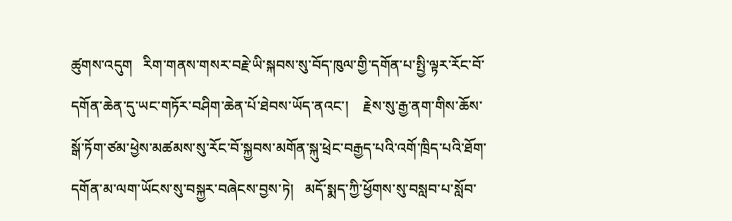ཚུགས་འདུག   རིག་གནས་གསར་བརྗེ་ཡི་སྐབས་སུ་བོད་ཁུལ་གྱི་དགོན་པ་སྤྱི་ལྟར་རོང་བོ་དགོན་ཆེན་དུ་ཡང་གཏོར་བཤིག་ཆེན་པོ་ཐེབས་ཡོད་ནའང་།    རྗེས་སུ་རྒྱ་ནག་གིས་ཆོས་སྒོ་ཏོག་ཙམ་ཕྱེས་མཚམས་སུ་རོང་བོ་སྐྱབས་མགོན་སྐུ་ཕྲེང་བརྒྱད་པའི་འགོ་ཁྲིད་པའི་ཐོག་དགོན་མ་ལག་ཡོངས་སུ་བསྐྱར་བཞེངས་བྱས་ཏེ།   མདོ་སྨད་ཀྱི་ཕྱོགས་སུ་བསླབ་པ་སློབ་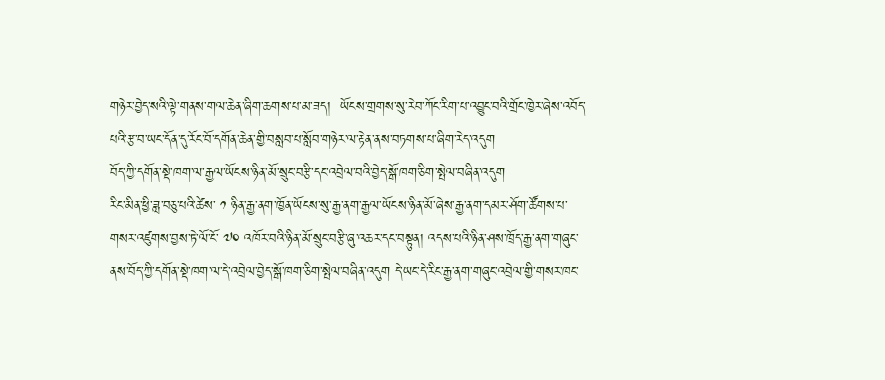གཉེར་བྱེད་སའི་ལྟེ་གནས་གལ་ཆེན་ཞིག་ཆགས་པ་མ་ཟད།  ཡོངས་གྲགས་སུ་རེབ་ཀོང་རིག་པ་འབྱུང་བའི་གྲོང་ཁྱེར་ཞེས་འབོད་པའི་རྩ་བ་ཡང་དོན་དུ་རོང་བོ་དགོན་ཆེན་གྱི་བསླབ་པ་སློབ་གཉེར་ལ་རྟེན་ནས་བཏགས་པ་ཞིག་རེད་འདུག
བོད་ཀྱི་དགོན་སྡེ་ཁག་ལ་རྒྱལ་ཡོངས་ཉིན་མོ་སྲུང་བརྩི་དང་འབྲེལ་བའི་བྱེད་སྒོ་ཁག་ཅིག་སྤེལ་བཞིན་འདུག
རིང་མིན་ཕྱི་ཟླ་བཅུ་པའི་ཚེས་ ༡ ཉིན་རྒྱ་ནག་ཁྱོན་ཡོངས་སུ་རྒྱ་ནག་རྒྱལ་ཡོངས་ཉིན་མོ་ཞེས་རྒྱ་ནག་དམར་ཤོག་ཚོགས་པ་གསར་འཛུགས་བྱས་ཏེ་ལོ་ངོ་ ༧༠ འཁོར་བའི་ཉིན་མོ་སྲུང་བརྩི་ཞུ་འཆར་དང་བསྟུན། འདས་པའི་ཉིན་ཤས་ཁྲོད་རྒྱ་ནག་གཞུང་ནས་བོད་ཀྱི་དགོན་སྡེ་ཁག་ལ་དེ་འབྲེལ་བྱེད་སྒོ་ཁག་ཅིག་སྤེལ་བཞིན་འདུག དེ་ཡང་དེ་རིང་རྒྱ་ནག་གཞུང་འབྲེལ་གྱི་གསར་ཁང་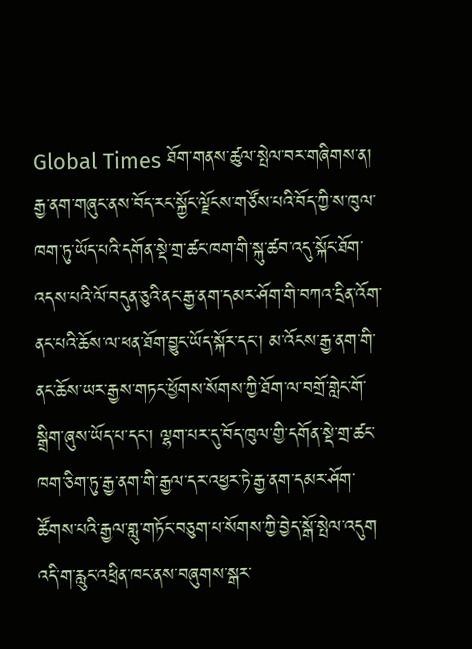Global Times ཐོག་གནས་ཚུལ་སྤེལ་བར་གཞིགས་ན། རྒྱ་ནག་གཞུང་ནས་བོད་རང་སྐྱོང་ལྗོངས་གཙོས་པའི་བོད་ཀྱི་ས་ཁུལ་ཁག་ཏུ་ཡོད་པའི་དགོན་སྡེ་གྲ་ཚང་ཁག་གི་སྐུ་ཚབ་འདུ་སྐོང་ཐོག་འདས་པའི་ལོ་བདུན་ཅུའི་ནང་རྒྱ་ནག་དམར་ཤོག་གི་བཀའ་དྲིན་འོག་ནང་པའི་ཆོས་ལ་ཕན་ཐོག་བྱུང་ཡོད་སྐོར་དང་། མ་འོངས་རྒྱ་ནག་གི་ནང་ཆོས་ཡར་རྒྱས་གཏང་ཕྱོགས་སོགས་ཀྱི་ཐོག་ལ་བགྲོ་གླེང་གོ་སྒྲིག་ཞུས་ཡོད་པ་དང་། ལྷག་པར་དུ་བོད་ཁུལ་གྱི་དགོན་སྡེ་གྲ་ཚང་ཁག་ཅིག་ཏུ་རྒྱ་ནག་གི་རྒྱལ་དར་འཕྱར་ཏེ་རྒྱ་ནག་དམར་ཤོག་ཚོགས་པའི་རྒྱལ་གླུ་གཏོང་བཅུག་པ་སོགས་ཀྱི་བྱེད་སྒོ་སྤེལ་འདུག འདི་ག་རླུང་འཕྲིན་ཁང་ནས་བཞུགས་སྒར་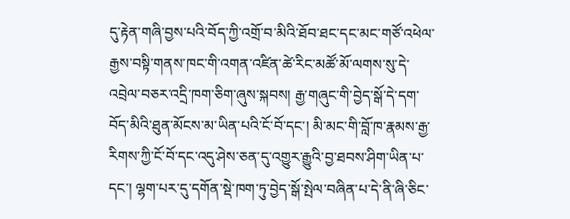དུ་རྟེན་གཞི་བྱས་པའི་བོད་ཀྱི་འགྲོ་བ་མིའི་ཐོབ་ཐང་དང་མང་གཙོ་འཕེལ་རྒྱས་བསྟི་གནས་ཁང་གི་འགན་འཛིན་ཚེ་རིང་མཚོ་མོ་ལགས་སུ་དེ་འབྲེལ་བཅར་འདྲི་ཁག་ཅིག་ཞུས་སྐབས། རྒྱ་གཞུང་གི་བྱེད་སྒོ་དེ་དག་བོད་མིའི་ཐུན་མོངས་མ་ཡིན་པའི་ངོ་བོ་དང་། མི་མང་གི་བློ་ཁ་རྣམས་རྒྱ་རིགས་ཀྱི་ངོ་བོ་དང་འདུ་ཤེས་ཅན་དུ་འགྱུར་རྒྱུའི་བྱ་ཐབས་ཤིག་ཡིན་པ་དང་། ལྷག་པར་དུ་དགོན་སྡེ་ཁག་ཏུ་བྱེད་སྒོ་སྤེལ་བཞིན་པ་དེ་ནི་ཞི་ཅིང་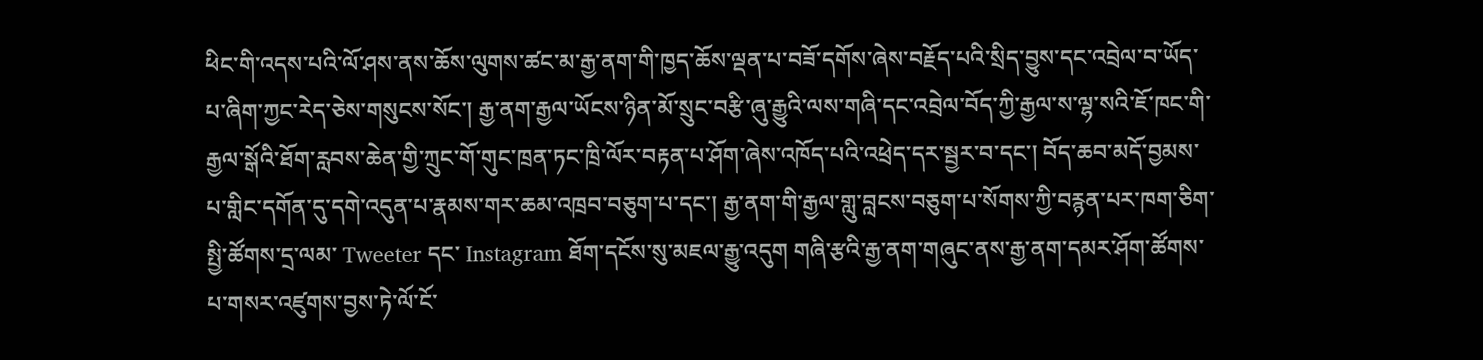ཕིང་གི་འདས་པའི་ལོ་ཤས་ནས་ཆོས་ལུགས་ཚང་མ་རྒྱ་ནག་གི་ཁྱད་ཆོས་ལྡན་པ་བཟོ་དགོས་ཞེས་བརྗོད་པའི་སྲིད་བྱུས་དང་འབྲེལ་བ་ཡོད་པ་ཞིག་ཀྱང་རེད་ཅེས་གསུངས་སོང་། རྒྱ་ནག་རྒྱལ་ཡོངས་ཉིན་མོ་སྲུང་བརྩི་ཞུ་རྒྱུའི་ལས་གཞི་དང་འབྲེལ་བོད་ཀྱི་རྒྱལ་ས་ལྷ་སའི་ཇོ་ཁང་གི་རྒྱལ་སྒོའི་ཐོག་རླབས་ཆེན་གྱི་ཀྲུང་གོ་གུང་ཁྲན་ཏང་ཁྲི་ལོར་བརྟན་པ་ཤོག་ཞེས་འཁོད་པའི་འཕྲེད་དར་སྦྱར་བ་དང་། བོད་ཆབ་མདོ་བྱམས་པ་གླིང་དགོན་དུ་དགེ་འདུན་པ་རྣམས་གར་ཆམ་འཁྲབ་བཅུག་པ་དང་། རྒྱ་ནག་གི་རྒྱལ་གླུ་བླངས་བཅུག་པ་སོགས་ཀྱི་བརྙན་པར་ཁག་ཅིག་སྤྱི་ཚོགས་དྲ་ལམ་ Tweeter དང་ Instagram ཐོག་དངོས་སུ་མཇལ་རྒྱུ་འདུག གཞི་རྩའི་རྒྱ་ནག་གཞུང་ནས་རྒྱ་ནག་དམར་ཤོག་ཚོགས་པ་གསར་འཛུགས་བྱས་ཏེ་ལོ་ངོ་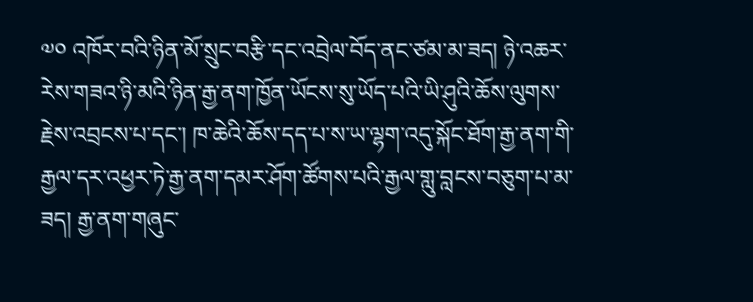༧༠ འཁོར་བའི་ཉིན་མོ་སྲུང་བརྩི་དང་འབྲེལ་བོད་ནང་ཙམ་མ་ཟད། ཉེ་འཆར་རེས་གཟའ་ཉི་མའི་ཉིན་རྒྱ་ནག་ཁྱོན་ཡོངས་སུ་ཡོད་པའི་ཡི་ཤུའི་ཆོས་ལུགས་རྗེས་འབྲངས་པ་དང་། ཁ་ཆེའི་ཆོས་དད་པ་ས་ཡ་ལྷག་འདུ་སྐོང་ཐོག་རྒྱ་ནག་གི་རྒྱལ་དར་འཕྱར་ཏེ་རྒྱ་ནག་དམར་ཤོག་ཚོགས་པའི་རྒྱལ་གླུ་བླངས་བཅུག་པ་མ་ཟད། རྒྱ་ནག་གཞུང་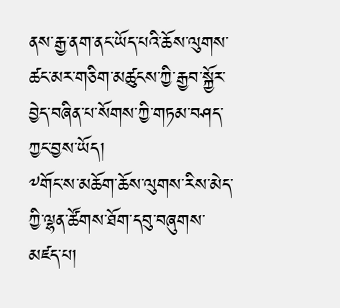ནས་རྒྱ་ནག་ནང་ཡོད་པའི་ཆོས་ལུགས་ཚང་མར་གཅིག་མཚུངས་ཀྱི་རྒྱབ་སྐྱོར་བྱེད་བཞིན་པ་སོགས་ཀྱི་གཏམ་བཤད་ཀྱང་བྱས་ཡོད།
༸གོང་ས་མཆོག་ཆོས་ལུགས་རིས་མེད་ཀྱི་ལྷན་ཚོགས་ཐོག་དབུ་བཞུགས་མཛད་པ།